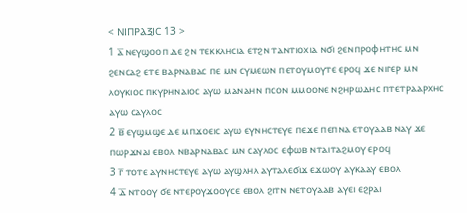< ⲚⲒⲠⲢⲀⲜⲒⲤ 13 >
1 ⲁ̅ ⲛⲉⲩϣⲟⲟⲡ ⲇⲉ ϩⲛ ⲧⲉⲕⲕⲗⲏⲥⲓⲁ ⲉⲧϩⲛ ⲧⲁⲛⲧⲓⲟⲭⲓⲁ ⲛϭⲓ ϩⲉⲛⲡⲣⲟⲫⲏⲧⲏⲥ ⲙⲛ ϩⲉⲛⲥⲁϩ ⲉⲧⲉ ⲃⲁⲣⲛⲁⲃⲁⲥ ⲡⲉ ⲙⲛ ⲥⲩⲙⲉⲱⲛ ⲡⲉⲧⲟⲩⲙⲟⲩⲧⲉ ⲉⲣⲟϥ ϫⲉ ⲛⲓⲅⲉⲣ ⲙⲛ ⲗⲟⲩⲕⲓⲟⲥ ⲡⲕⲩⲣⲏⲛⲁⲓⲟⲥ ⲁⲩⲱ ⲙⲁⲛⲁⲏⲛ ⲡⲥⲟⲛ ⲙⲙⲟⲟⲛⲉ ⲛϩⲏⲣⲱⲇⲏⲥ ⲡⲧⲉⲧⲣⲁⲁⲣⲭⲏⲥ ⲁⲩⲱ ⲥⲁⲩⲗⲟⲥ
2 ⲃ̅ ⲉⲩϣⲙϣⲉ ⲇⲉ ⲙⲡϫⲟⲉⲓⲥ ⲁⲩⲱ ⲉⲩⲛⲏⲥⲧⲉⲩⲉ ⲡⲉϫⲉ ⲡⲉⲡⲛⲁ ⲉⲧⲟⲩⲁⲁⲃ ⲛⲁⲩ ϫⲉ ⲡⲱⲣϫⲛⲁⲓ ⲉⲃⲟⲗ ⲛⲃⲁⲣⲛⲁⲃⲁⲥ ⲙⲛ ⲥⲁⲩⲗⲟⲥ ⲉⲫⲱⲃ ⲛⲧⲁⲓⲧⲁϩⲙⲟⲩ ⲉⲣⲟϥ
3 ⲅ̅ ⲧⲟⲧⲉ ⲁⲩⲛⲏⲥⲧⲉⲩⲉ ⲁⲩⲱ ⲁⲩϣⲗⲏⲗ ⲁⲩⲧⲁⲗⲉϭⲓϫ ⲉϫⲱⲟⲩ ⲁⲩⲕⲁⲁⲩ ⲉⲃⲟⲗ
4 ⲇ̅ ⲛⲧⲟⲟⲩ ϭⲉ ⲛⲧⲉⲣⲟⲩϫⲟⲟⲩⲥⲉ ⲉⲃⲟⲗ ϩⲓⲧⲛ ⲛⲉⲧⲟⲩⲁⲁⲃ ⲁⲩⲉⲓ ⲉϩⲣⲁⲓ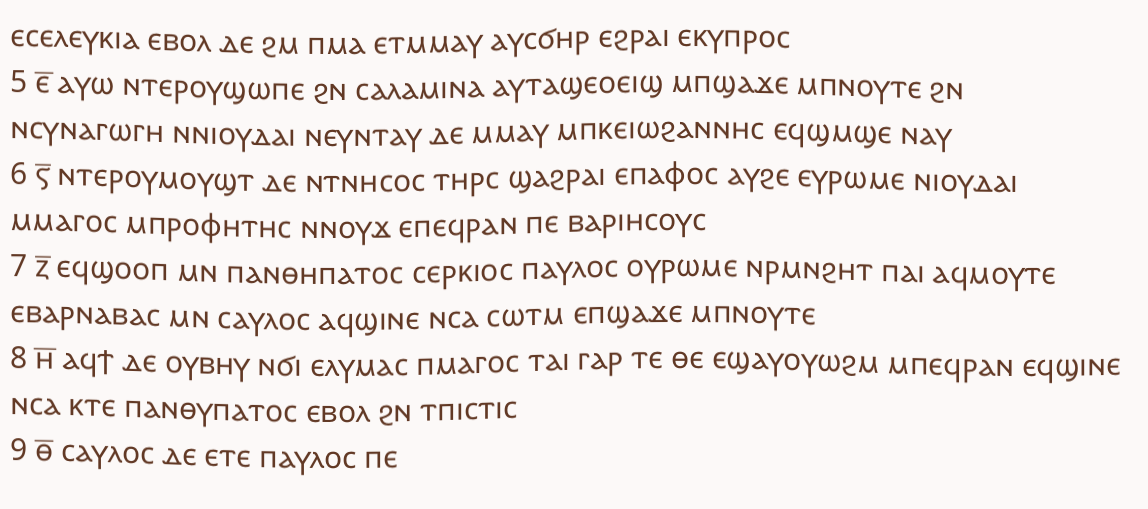ⲉⲥⲉⲗⲉⲩⲕⲓⲁ ⲉⲃⲟⲗ ⲇⲉ ϩⲙ ⲡⲙⲁ ⲉⲧⲙⲙⲁⲩ ⲁⲩⲥϭⲏⲣ ⲉϩⲣⲁⲓ ⲉⲕⲩⲡⲣⲟⲥ
5 ⲉ̅ ⲁⲩⲱ ⲛⲧⲉⲣⲟⲩϣⲱⲡⲉ ϩⲛ ⲥⲁⲗⲁⲙⲓⲛⲁ ⲁⲩⲧⲁϣⲉⲟⲉⲓϣ ⲙⲡϣⲁϫⲉ ⲙⲡⲛⲟⲩⲧⲉ ϩⲛ ⲛⲥⲩⲛⲁⲅⲱⲅⲏ ⲛⲛⲓⲟⲩⲇⲁⲓ ⲛⲉⲩⲛⲧⲁⲩ ⲇⲉ ⲙⲙⲁⲩ ⲙⲡⲕⲉⲓⲱϩⲁⲛⲛⲏⲥ ⲉϥϣⲙϣⲉ ⲛⲁⲩ
6 ⲋ̅ ⲛⲧⲉⲣⲟⲩⲙⲟⲩϣⲧ ⲇⲉ ⲛⲧⲛⲏⲥⲟⲥ ⲧⲏⲣⲥ ϣⲁϩⲣⲁⲓ ⲉⲡⲁⲫⲟⲥ ⲁⲩϩⲉ ⲉⲩⲣⲱⲙⲉ ⲛⲓⲟⲩⲇⲁⲓ ⲙⲙⲁⲅⲟⲥ ⲙⲡⲣⲟⲫⲏⲧⲏⲥ ⲛⲛⲟⲩϫ ⲉⲡⲉϥⲣⲁⲛ ⲡⲉ ⲃⲁⲣⲓⲏⲥⲟⲩⲥ
7 ⲍ̅ ⲉϥϣⲟⲟⲡ ⲙⲛ ⲡⲁⲛⲑⲏⲡⲁⲧⲟⲥ ⲥⲉⲣⲕⲓⲟⲥ ⲡⲁⲩⲗⲟⲥ ⲟⲩⲣⲱⲙⲉ ⲛⲣⲙⲛϩⲏⲧ ⲡⲁⲓ ⲁϥⲙⲟⲩⲧⲉ ⲉⲃⲁⲣⲛⲁⲃⲁⲥ ⲙⲛ ⲥⲁⲩⲗⲟⲥ ⲁϥϣⲓⲛⲉ ⲛⲥⲁ ⲥⲱⲧⲙ ⲉⲡϣⲁϫⲉ ⲙⲡⲛⲟⲩⲧⲉ
8 ⲏ̅ ⲁϥϯ ⲇⲉ ⲟⲩⲃⲏⲩ ⲛϭⲓ ⲉⲗⲩⲙⲁⲥ ⲡⲙⲁⲅⲟⲥ ⲧⲁⲓ ⲅⲁⲣ ⲧⲉ ⲑⲉ ⲉϣⲁⲩⲟⲩⲱϩⲙ ⲙⲡⲉϥⲣⲁⲛ ⲉϥϣⲓⲛⲉ ⲛⲥⲁ ⲕⲧⲉ ⲡⲁⲛⲑⲩⲡⲁⲧⲟⲥ ⲉⲃⲟⲗ ϩⲛ ⲧⲡⲓⲥⲧⲓⲥ
9 ⲑ̅ ⲥⲁⲩⲗⲟⲥ ⲇⲉ ⲉⲧⲉ ⲡⲁⲩⲗⲟⲥ ⲡⲉ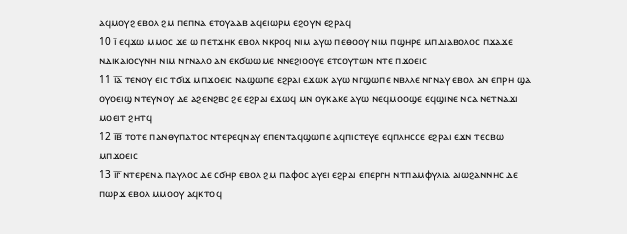ⲁϥⲙⲟⲩϩ ⲉⲃⲟⲗ ϩⲙ ⲡⲉⲡⲛⲁ ⲉⲧⲟⲩⲁⲁⲃ ⲁϥⲉⲓⲱⲣⲙ ⲉϩⲟⲩⲛ ⲉϩⲣⲁϥ
10 ⲓ̅ ⲉϥϫⲱ ⲙⲙⲟⲥ ϫⲉ ⲱ ⲡⲉⲧϫⲏⲕ ⲉⲃⲟⲗ ⲛⲕⲣⲟϥ ⲛⲓⲙ ⲁⲩⲱ ⲡⲉⲑⲟⲟⲩ ⲛⲓⲙ ⲡϣⲏⲣⲉ ⲙⲡⲇⲓⲁⲃⲟⲗⲟⲥ ⲡϫⲁϫⲉ ⲛⲇⲓⲕⲁⲓⲟⲥⲩⲛⲏ ⲛⲓⲙ ⲛⲅⲛⲁⲗⲟ ⲁⲛ ⲉⲕϭⲱⲱⲙⲉ ⲛⲛⲉϩⲓⲟⲟⲩⲉ ⲉⲧⲥⲟⲩⲧⲱⲛ ⲛⲧⲉ ⲡϫⲟⲉⲓⲥ
11 ⲓ̅ⲁ̅ ⲧⲉⲛⲟⲩ ⲉⲓⲥ ⲧϭⲓϫ ⲙⲡϫⲟⲉⲓⲥ ⲛⲁϣⲱⲡⲉ ⲉϩⲣⲁⲓ ⲉϫⲱⲕ ⲁⲩⲱ ⲛⲅϣⲱⲡⲉ ⲛⲃⲗⲗⲉ ⲛⲅⲛⲁⲩ ⲉⲃⲟⲗ ⲁⲛ ⲉⲡⲣⲏ ϣⲁ ⲟⲩⲟⲉⲓϣ ⲛⲧⲉⲩⲛⲟⲩ ⲇⲉ ⲁϩⲉⲛϩⲃⲥ ϩⲉ ⲉϩⲣⲁⲓ ⲉϫⲱϥ ⲙⲛ ⲟⲩⲕⲁⲕⲉ ⲁⲩⲱ ⲛⲉϥⲙⲟⲟϣⲉ ⲉϥϣⲓⲛⲉ ⲛⲥⲁ ⲛⲉⲧⲛⲁϫⲓ ⲙⲟⲉⲓⲧ ϩⲏⲧϥ
12 ⲓ̅ⲃ̅ ⲧⲟⲧⲉ ⲡⲁⲛⲑⲩⲡⲁⲧⲟⲥ ⲛⲧⲉⲣⲉϥⲛⲁⲩ ⲉⲡⲉⲛⲧⲁϥϣⲱⲡⲉ ⲁϥⲡⲓⲥⲧⲉⲩⲉ ⲉϥⲡⲗⲏⲥⲥⲉ ⲉϩⲣⲁⲓ ⲉϫⲛ ⲧⲉⲥⲃⲱ ⲙⲡϫⲟⲉⲓⲥ
13 ⲓ̅ⲅ̅ ⲛⲧⲉⲣⲉⲛⲁ ⲡⲁⲩⲗⲟⲥ ⲇⲉ ⲥϭⲏⲣ ⲉⲃⲟⲗ ϩⲙ ⲡⲁⲫⲟⲥ ⲁⲩⲉⲓ ⲉϩⲣⲁⲓ ⲉⲡⲉⲣⲅⲏ ⲛⲧⲡⲁⲙⲫⲩⲗⲓⲁ ⲁⲓⲱϩⲁⲛⲛⲏⲥ ⲇⲉ ⲡⲱⲣϫ ⲉⲃⲟⲗ ⲙⲙⲟⲟⲩ ⲁϥⲕⲧⲟϥ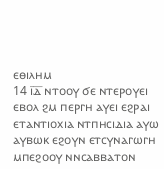ⲉⲑⲓⲗⲏⲙ
14 ⲓ̅ⲇ̅ ⲛⲧⲟⲟⲩ ϭⲉ ⲛⲧⲉⲣⲟⲩⲉⲓ ⲉⲃⲟⲗ ϩⲙ ⲡⲉⲣⲅⲏ ⲁⲩⲉⲓ ⲉϩⲣⲁⲓ ⲉⲧⲁⲛⲧⲓⲟⲭⲓⲁ ⲛⲧⲡⲏⲥⲓⲇⲓⲁ ⲁⲩⲱ ⲁⲩⲃⲱⲕ ⲉϩⲟⲩⲛ ⲉⲧⲥⲩⲛⲁⲅⲱⲅⲏ ⲙⲡⲉϩⲟⲟⲩ ⲛⲛⲥⲁⲃⲃⲁⲧⲟⲛ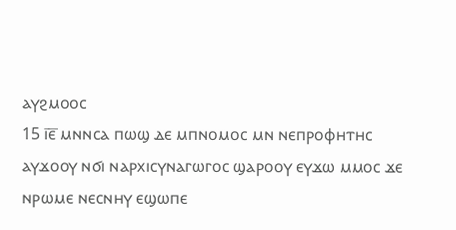ⲁⲩϩⲙⲟⲟⲥ
15 ⲓ̅ⲉ̅ ⲙⲛⲛⲥⲁ ⲡⲱϣ ⲇⲉ ⲙⲡⲛⲟⲙⲟⲥ ⲙⲛ ⲛⲉⲡⲣⲟⲫⲏⲧⲏⲥ ⲁⲩϫⲟⲟⲩ ⲛϭⲓ ⲛⲁⲣⲭⲓⲥⲩⲛⲁⲅⲱⲅⲟⲥ ϣⲁⲣⲟⲟⲩ ⲉⲩϫⲱ ⲙⲙⲟⲥ ϫⲉ ⲛⲣⲱⲙⲉ ⲛⲉⲥⲛⲏⲩ ⲉϣⲱⲡⲉ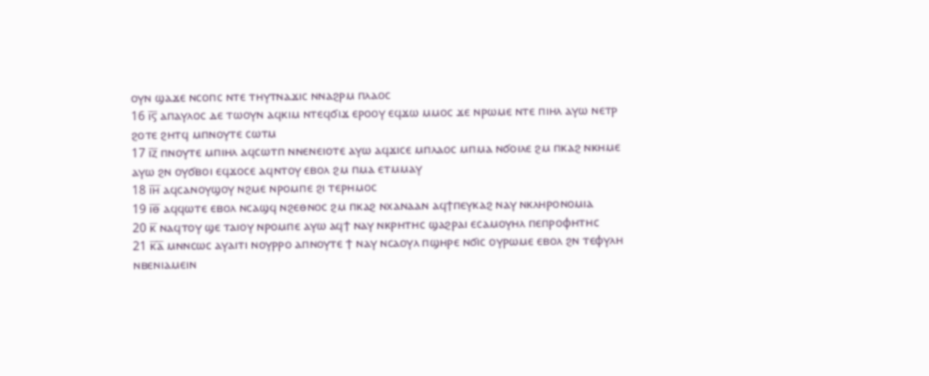ⲟⲩⲛ ϣⲁϫⲉ ⲛⲥⲟⲡⲥ ⲛⲧⲉ ⲧⲏⲩⲧⲛⲁϫⲓⲥ ⲛⲛⲁϩⲣⲙ ⲡⲗⲁⲟⲥ
16 ⲓ̅ⲋ̅ ⲁⲡⲁⲩⲗⲟⲥ ⲇⲉ ⲧⲱⲟⲩⲛ ⲁϥⲕⲓⲙ ⲛⲧⲉϥϭⲓϫ ⲉⲣⲟⲟⲩ ⲉϥϫⲱ ⲙⲙⲟⲥ ϫⲉ ⲛⲣⲱⲙⲉ ⲛⲧⲉ ⲡⲓⲏⲗ ⲁⲩⲱ ⲛⲉⲧⲣ ϩⲟⲧⲉ ϩⲏⲧϥ ⲙⲡⲛⲟⲩⲧⲉ ⲥⲱⲧⲙ
17 ⲓ̅ⲍ̅ ⲡⲛⲟⲩⲧⲉ ⲙⲡⲓⲏⲗ ⲁϥⲥⲱⲧⲡ ⲛⲛⲉⲛⲉⲓⲟⲧⲉ ⲁⲩⲱ ⲁϥϫⲓⲥⲉ ⲙⲡⲗⲁⲟⲥ ⲙⲡⲙⲁ ⲛϭⲟⲓⲗⲉ ϩⲙ ⲡⲕⲁϩ ⲛⲕⲏⲙⲉ ⲁⲩⲱ ϩⲛ ⲟⲩϭⲃⲟⲓ ⲉϥϫⲟⲥⲉ ⲁϥⲛⲧⲟⲩ ⲉⲃⲟⲗ ϩⲙ ⲡⲙⲁ ⲉⲧⲙⲙⲁⲩ
18 ⲓ̅ⲏ̅ ⲁϥⲥⲁⲛⲟⲩϣⲟⲩ ⲛϩⲙⲉ ⲛⲣⲟⲙⲡⲉ ϩⲓ ⲧⲉⲣⲏⲙⲟⲥ
19 ⲓ̅ⲑ̅ ⲁϥϥⲱⲧⲉ ⲉⲃⲟⲗ ⲛⲥⲁϣϥ ⲛϩⲉⲑⲛⲟⲥ ϩⲙ ⲡⲕⲁϩ ⲛⲭⲁⲛⲁⲁⲛ ⲁϥϯⲡⲉⲩⲕⲁϩ ⲛⲁⲩ ⲛⲕⲗⲏⲣⲟⲛⲟⲙⲓⲁ
20 ⲕ̅ ⲛⲁϥⲧⲟⲩ ϣⲉ ⲧⲁⲓⲟⲩ ⲛⲣⲟⲙⲡⲉ ⲁⲩⲱ ⲁϥϯ ⲛⲁⲩ ⲛⲕⲣⲏⲧⲏⲥ ϣⲁϩⲣⲁⲓ ⲉⲥⲁⲙⲟⲩⲏⲗ ⲡⲉⲡⲣⲟⲫⲏⲧⲏⲥ
21 ⲕ̅ⲁ̅ ⲙⲛⲛⲥⲱⲥ ⲁⲩⲁⲓⲧⲓ ⲛⲟⲩⲣⲣⲟ ⲁⲡⲛⲟⲩⲧⲉ ϯ ⲛⲁⲩ ⲛⲥⲁⲟⲩⲗ ⲡϣⲏⲣⲉ ⲛϭⲓⲥ ⲟⲩⲣⲱⲙⲉ ⲉⲃⲟⲗ ϩⲛ ⲧⲉⲫⲩⲗⲏ ⲛⲃⲉⲛⲓⲁⲙⲉⲓⲛ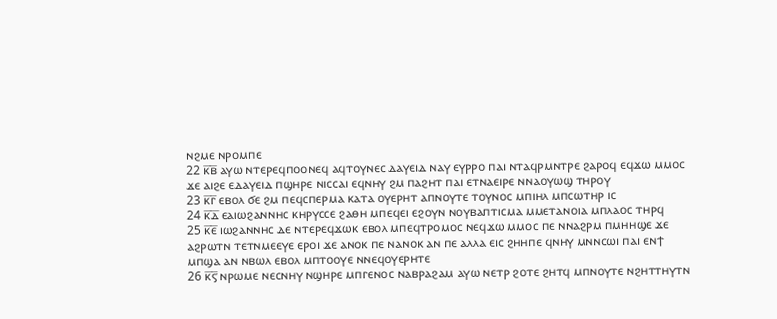ⲛϩⲙⲉ ⲛⲣⲟⲙⲡⲉ
22 ⲕ̅ⲃ̅ ⲁⲩⲱ ⲛⲧⲉⲣⲉϥⲡⲟⲟⲛⲉϥ ⲁϥⲧⲟⲩⲛⲉⲥ ⲇⲁⲩⲉⲓⲇ ⲛⲁⲩ ⲉⲩⲣⲣⲟ ⲡⲁⲓ ⲛⲧⲁϥⲣⲙⲛⲧⲣⲉ ϩⲁⲣⲟϥ ⲉϥϫⲱ ⲙⲙⲟⲥ ϫⲉ ⲁⲓϩⲉ ⲉⲇⲁⲩⲉⲓⲇ ⲡϣⲏⲣⲉ ⲛⲓⲥⲥⲁⲓ ⲉϥⲛⲏⲩ ϩⲙ ⲡⲁϩⲏⲧ ⲡⲁⲓ ⲉⲧⲛⲁⲉⲓⲣⲉ ⲛⲛⲁⲟⲩⲱϣ ⲧⲏⲣⲟⲩ
23 ⲕ̅ⲅ̅ ⲉⲃⲟⲗ ϭⲉ ϩⲙ ⲡⲉϥⲥⲡⲉⲣⲙⲁ ⲕⲁⲧⲁ ⲟⲩⲉⲣⲏⲧ ⲁⲡⲛⲟⲩⲧⲉ ⲧⲟⲩⲛⲟⲥ ⲙⲡⲓⲏⲗ ⲙⲡⲥⲱⲧⲏⲣ ⲓⲥ
24 ⲕ̅ⲇ̅ ⲉⲁⲓⲱϩⲁⲛⲛⲏⲥ ⲕⲏⲣⲩⲥⲥⲉ ϩⲁⲑⲏ ⲙⲡⲉϥⲉⲓ ⲉϩⲟⲩⲛ ⲛⲟⲩⲃⲁⲡⲧⲓⲥⲙⲁ ⲙⲙⲉⲧⲁⲛⲟⲓⲁ ⲙⲡⲗⲁⲟⲥ ⲧⲏⲣϥ
25 ⲕ̅ⲉ̅ ⲓⲱϩⲁⲛⲛⲏⲥ ⲇⲉ ⲛⲧⲉⲣⲉϥϫⲱⲕ ⲉⲃⲟⲗ ⲙⲡⲉϥⲧⲣⲟⲙⲟⲥ ⲛⲉϥϫⲱ ⲙⲙⲟⲥ ⲡⲉ ⲛⲛⲁϩⲣⲙ ⲡⲙⲏⲏϣⲉ ϫⲉ ⲁϩⲣⲱⲧⲛ ⲧⲉⲧⲛⲙⲉⲉⲩⲉ ⲉⲣⲟⲓ ϫⲉ ⲁⲛⲟⲕ ⲡⲉ ⲛⲁⲛⲟⲕ ⲁⲛ ⲡⲉ ⲁⲗⲗⲁ ⲉⲓⲥ ϩⲏⲏⲡⲉ ϥⲛⲏⲩ ⲙⲛⲛⲥⲱⲓ ⲡⲁⲓ ⲉⲛϯ ⲙⲡϣⲁ ⲁⲛ ⲛⲃⲱⲗ ⲉⲃⲟⲗ ⲙⲡⲧⲟⲟⲩⲉ ⲛⲛⲉϥⲟⲩⲉⲣⲏⲧⲉ
26 ⲕ̅ⲋ̅ ⲛⲣⲱⲙⲉ ⲛⲉⲥⲛⲏⲩ ⲛϣⲏⲣⲉ ⲙⲡⲅⲉⲛⲟⲥ ⲛⲁⲃⲣⲁϩⲁⲙ ⲁⲩⲱ ⲛⲉⲧⲣ ϩⲟⲧⲉ ϩⲏⲧϥ ⲙⲡⲛⲟⲩⲧⲉ ⲛϩⲏⲧⲧⲏⲩⲧⲛ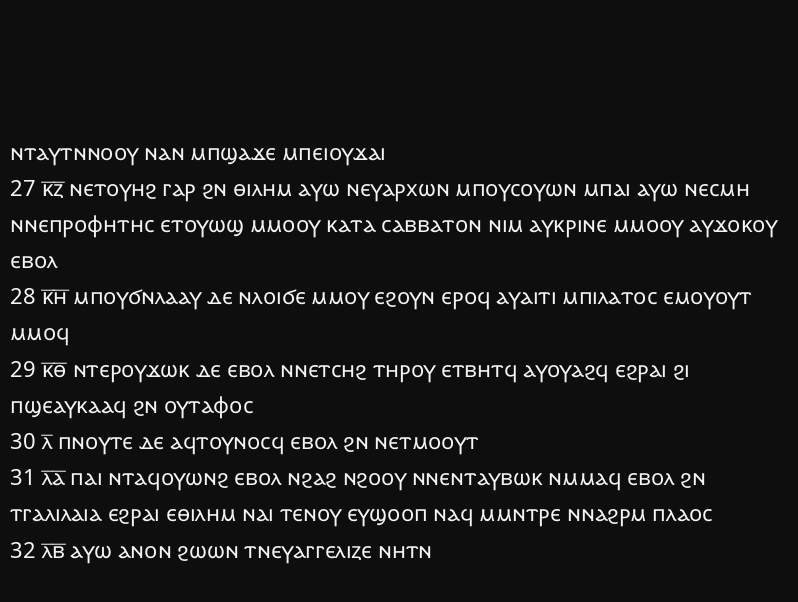ⲛⲧⲁⲩⲧⲛⲛⲟⲟⲩ ⲛⲁⲛ ⲙⲡϣⲁϫⲉ ⲙⲡⲉⲓⲟⲩϫⲁⲓ
27 ⲕ̅ⲍ̅ ⲛⲉⲧⲟⲩⲏϩ ⲅⲁⲣ ϩⲛ ⲑⲓⲗⲏⲙ ⲁⲩⲱ ⲛⲉⲩⲁⲣⲭⲱⲛ ⲙⲡⲟⲩⲥⲟⲩⲱⲛ ⲙⲡⲁⲓ ⲁⲩⲱ ⲛⲉⲥⲙⲏ ⲛⲛⲉⲡⲣⲟⲫⲏⲧⲏⲥ ⲉⲧⲟⲩⲱϣ ⲙⲙⲟⲟⲩ ⲕⲁⲧⲁ ⲥⲁⲃⲃⲁⲧⲟⲛ ⲛⲓⲙ ⲁⲩⲕⲣⲓⲛⲉ ⲙⲙⲟⲟⲩ ⲁⲩϫⲟⲕⲟⲩ ⲉⲃⲟⲗ
28 ⲕ̅ⲏ̅ ⲙⲡⲟⲩϭⲛⲗⲁⲁⲩ ⲇⲉ ⲛⲗⲟⲓϭⲉ ⲙⲙⲟⲩ ⲉϩⲟⲩⲛ ⲉⲣⲟϥ ⲁⲩⲁⲓⲧⲓ ⲙⲡⲓⲗⲁⲧⲟⲥ ⲉⲙⲟⲩⲟⲩⲧ ⲙⲙⲟϥ
29 ⲕ̅ⲑ̅ ⲛⲧⲉⲣⲟⲩϫⲱⲕ ⲇⲉ ⲉⲃⲟⲗ ⲛⲛⲉⲧⲥⲏϩ ⲧⲏⲣⲟⲩ ⲉⲧⲃⲏⲧϥ ⲁⲩⲟⲩⲁϩϥ ⲉϩⲣⲁⲓ ϩⲓ ⲡϣⲉⲁⲩⲕⲁⲁϥ ϩⲛ ⲟⲩⲧⲁⲫⲟⲥ
30 ⲗ̅ ⲡⲛⲟⲩⲧⲉ ⲇⲉ ⲁϥⲧⲟⲩⲛⲟⲥϥ ⲉⲃⲟⲗ ϩⲛ ⲛⲉⲧⲙⲟⲟⲩⲧ
31 ⲗ̅ⲁ̅ ⲡⲁⲓ ⲛⲧⲁϥⲟⲩⲱⲛϩ ⲉⲃⲟⲗ ⲛϩⲁϩ ⲛϩⲟⲟⲩ ⲛⲛⲉⲛⲧⲁⲩⲃⲱⲕ ⲛⲙⲙⲁϥ ⲉⲃⲟⲗ ϩⲛ ⲧⲅⲁⲗⲓⲗⲁⲓⲁ ⲉϩⲣⲁⲓ ⲉⲑⲓⲗⲏⲙ ⲛⲁⲓ ⲧⲉⲛⲟⲩ ⲉⲩϣⲟⲟⲡ ⲛⲁϥ ⲙⲙⲛⲧⲣⲉ ⲛⲛⲁϩⲣⲙ ⲡⲗⲁⲟⲥ
32 ⲗ̅ⲃ̅ ⲁⲩⲱ ⲁⲛⲟⲛ ϩⲱⲱⲛ ⲧⲛⲉⲩⲁⲅⲅⲉⲗⲓⲍⲉ ⲛⲏⲧⲛ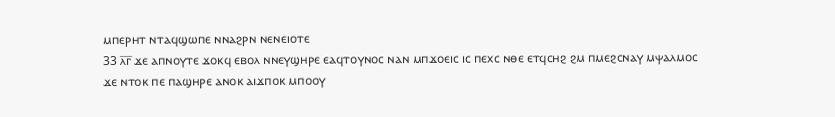ⲙⲡⲉⲣⲏⲧ ⲛⲧⲁϥϣⲱⲡⲉ ⲛⲛⲁϩⲣⲛ ⲛⲉⲛⲉⲓⲟⲧⲉ
33 ⲗ̅ⲅ̅ ϫⲉ ⲁⲡⲛⲟⲩⲧⲉ ϫⲟⲕϥ ⲉⲃⲟⲗ ⲛⲛⲉⲩϣⲏⲣⲉ ⲉⲁϥⲧⲟⲩⲛⲟⲥ ⲛⲁⲛ ⲙⲡϫⲟⲉⲓⲥ ⲓⲥ ⲡⲉⲭⲥ ⲛⲑⲉ ⲉⲧϥⲥⲏϩ ϩⲙ ⲡⲙⲉϩⲥⲛⲁⲩ ⲙⲯⲁⲗⲙⲟⲥ ϫⲉ ⲛⲧⲟⲕ ⲡⲉ ⲡⲁϣⲏⲣⲉ ⲁⲛⲟⲕ ⲁⲓϫⲡⲟⲕ ⲙⲡⲟⲟⲩ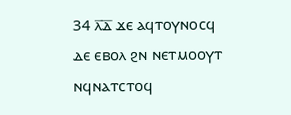34 ⲗ̅ⲇ̅ ϫⲉ ⲁϥⲧⲟⲩⲛⲟⲥϥ ⲇⲉ ⲉⲃⲟⲗ ϩⲛ ⲛⲉⲧⲙⲟⲟⲩⲧ ⲛϥⲛⲁⲧⲥⲧⲟϥ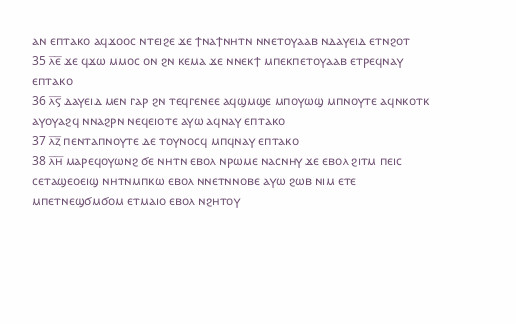ⲁⲛ ⲉⲡⲧⲁⲕⲟ ⲁϥϫⲟⲟⲥ ⲛⲧⲉⲓϩⲉ ϫⲉ ϯⲛⲁϯⲛⲏⲧⲛ ⲛⲛⲉⲧⲟⲩⲁⲁⲃ ⲛⲇⲁⲩⲉⲓⲇ ⲉⲧⲛϩⲟⲧ
35 ⲗ̅ⲉ̅ ϫⲉ ϥϫⲱ ⲙⲙⲟⲥ ⲟⲛ ϩⲛ ⲕⲉⲙⲁ ϫⲉ ⲛⲛⲉⲕϯ ⲙⲡⲉⲕⲡⲉⲧⲟⲩⲁⲁⲃ ⲉⲧⲣⲉϥⲛⲁⲩ ⲉⲡⲧⲁⲕⲟ
36 ⲗ̅ⲋ̅ ⲇⲁⲩⲉⲓⲇ ⲙⲉⲛ ⲅⲁⲣ ϩⲛ ⲧⲉϥⲅⲉⲛⲉⲉ ⲁϥϣⲙϣⲉ ⲙⲡⲟⲩⲱϣ ⲙⲡⲛⲟⲩⲧⲉ ⲁϥⲛⲕⲟⲧⲕ ⲁⲩⲟⲩⲁϩϥ ⲛⲛⲁϩⲣⲛ ⲛⲉϥⲉⲓⲟⲧⲉ ⲁⲩⲱ ⲁϥⲛⲁⲩ ⲉⲡⲧⲁⲕⲟ
37 ⲗ̅ⲍ̅ ⲡⲉⲛⲧⲁⲡⲛⲟⲩⲧⲉ ⲇⲉ ⲧⲟⲩⲛⲟⲥϥ ⲙⲡϥⲛⲁⲩ ⲉⲡⲧⲁⲕⲟ
38 ⲗ̅ⲏ̅ ⲙⲁⲣⲉϥⲟⲩⲱⲛϩ ϭⲉ ⲛⲏⲧⲛ ⲉⲃⲟⲗ ⲛⲣⲱⲙⲉ ⲛⲁⲥⲛⲏⲩ ϫⲉ ⲉⲃⲟⲗ ϩⲓⲧⲙ ⲡⲉⲓⲥ ⲥⲉⲧⲁϣⲉⲟⲉⲓϣ ⲛⲏⲧⲛⲙⲡⲕⲱ ⲉⲃⲟⲗ ⲛⲛⲉⲧⲛⲛⲟⲃⲉ ⲁⲩⲱ ϩⲱⲃ ⲛⲓⲙ ⲉⲧⲉ ⲙⲡⲉⲧⲛⲉϣϭⲙϭⲟⲙ ⲉⲧⲙⲁⲓⲟ ⲉⲃⲟⲗ ⲛϩⲏⲧⲟⲩ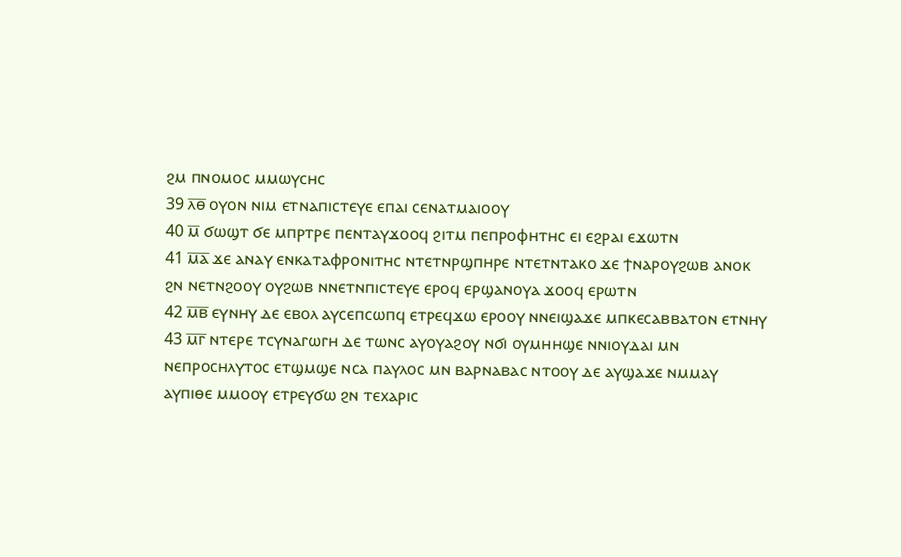ϩⲙ ⲡⲛⲟⲙⲟⲥ ⲙⲙⲱⲩⲥⲏⲥ
39 ⲗ̅ⲑ̅ ⲟⲩⲟⲛ ⲛⲓⲙ ⲉⲧⲛⲁⲡⲓⲥⲧⲉⲩⲉ ⲉⲡⲁⲓ ⲥⲉⲛⲁⲧⲙⲁⲓⲟⲟⲩ
40 ⲙ̅ ϭⲱϣⲧ ϭⲉ ⲙⲡⲣⲧⲣⲉ ⲡⲉⲛⲧⲁⲩϫⲟⲟϥ ϩⲓⲧⲙ ⲡⲉⲡⲣⲟⲫⲏⲧⲏⲥ ⲉⲓ ⲉϩⲣⲁⲓ ⲉϫⲱⲧⲛ
41 ⲙ̅ⲁ̅ ϫⲉ ⲁⲛⲁⲩ ⲉⲛⲕⲁⲧⲁⲫⲣⲟⲛⲓⲧⲏⲥ ⲛⲧⲉⲧⲛⲣϣⲡⲏⲣⲉ ⲛⲧⲉⲧⲛⲧⲁⲕⲟ ϫⲉ ϯⲛⲁⲣⲟⲩϩⲱⲃ ⲁⲛⲟⲕ ϩⲛ ⲛⲉⲧⲛϩⲟⲟⲩ ⲟⲩϩⲱⲃ ⲛⲛⲉⲧⲛⲡⲓⲥⲧⲉⲩⲉ ⲉⲣⲟϥ ⲉⲣϣⲁⲛⲟⲩⲁ ϫⲟⲟϥ ⲉⲣⲱⲧⲛ
42 ⲙ̅ⲃ̅ ⲉⲩⲛⲏⲩ ⲇⲉ ⲉⲃⲟⲗ ⲁⲩⲥⲉⲡⲥⲱⲡϥ ⲉⲧⲣⲉϥϫⲱ ⲉⲣⲟⲟⲩ ⲛⲛⲉⲓϣⲁϫⲉ ⲙⲡⲕⲉⲥⲁⲃⲃⲁⲧⲟⲛ ⲉⲧⲛⲏⲩ
43 ⲙ̅ⲅ̅ ⲛⲧⲉⲣⲉ ⲧⲥⲩⲛⲁⲅⲱⲅⲏ ⲇⲉ ⲧⲱⲛⲥ ⲁⲩⲟⲩⲁϩⲟⲩ ⲛϭⲓ ⲟⲩⲙⲏⲏϣⲉ ⲛⲛⲓⲟⲩⲇⲁⲓ ⲙⲛ ⲛⲉⲡⲣⲟⲥⲏⲗⲩⲧⲟⲥ ⲉⲧϣⲙϣⲉ ⲛⲥⲁ ⲡⲁⲩⲗⲟⲥ ⲙⲛ ⲃⲁⲣⲛⲁⲃⲁⲥ ⲛⲧⲟⲟⲩ ⲇⲉ ⲁⲩϣⲁϫⲉ ⲛⲙⲙⲁⲩ ⲁⲩⲡⲓⲑⲉ ⲙⲙⲟⲟⲩ ⲉⲧⲣⲉⲩϭⲱ ϩⲛ ⲧⲉⲭⲁⲣⲓⲥ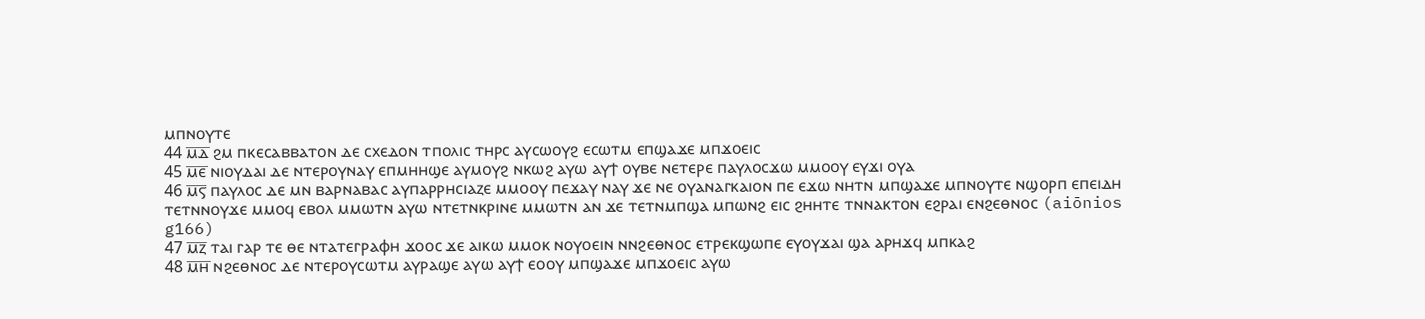ⲙⲡⲛⲟⲩⲧⲉ
44 ⲙ̅ⲇ̅ ϩⲙ ⲡⲕⲉⲥⲁⲃⲃⲁⲧⲟⲛ ⲇⲉ ⲥⲭⲉⲇⲟⲛ ⲧⲡⲟⲗⲓⲥ ⲧⲏⲣⲥ ⲁⲩⲥⲱⲟⲩϩ ⲉⲥⲱⲧⲙ ⲉⲡϣⲁϫⲉ ⲙⲡϫⲟⲉⲓⲥ
45 ⲙ̅ⲉ̅ ⲛⲓⲟⲩⲇⲁⲓ ⲇⲉ ⲛⲧⲉⲣⲟⲩⲛⲁⲩ ⲉⲡⲙⲏⲏϣⲉ ⲁⲩⲙⲟⲩϩ ⲛⲕⲱϩ ⲁⲩⲱ ⲁⲩϯ ⲟⲩⲃⲉ ⲛⲉⲧⲉⲣⲉ ⲡⲁⲩⲗⲟⲥϫⲱ ⲙⲙⲟⲟⲩ ⲉⲩϫⲓ ⲟⲩⲁ
46 ⲙ̅ⲋ̅ ⲡⲁⲩⲗⲟⲥ ⲇⲉ ⲙⲛ ⲃⲁⲣⲛⲁⲃⲁⲥ ⲁⲩⲡⲁⲣⲣⲏⲥⲓⲁⲍⲉ ⲙⲙⲟⲟⲩ ⲡⲉϫⲁⲩ ⲛⲁⲩ ϫⲉ ⲛⲉ ⲟⲩⲁⲛⲁⲅⲕⲁⲓⲟⲛ ⲡⲉ ⲉϫⲱ ⲛⲏⲧⲛ ⲙⲡϣⲁϫⲉ ⲙⲡⲛⲟⲩⲧⲉ ⲛϣⲟⲣⲡ ⲉⲡⲉⲓⲇⲏ ⲧⲉⲧⲛⲛⲟⲩϫⲉ ⲙⲙⲟϥ ⲉⲃⲟⲗ ⲙⲙⲱⲧⲛ ⲁⲩⲱ ⲛⲧⲉⲧⲛⲕⲣⲓⲛⲉ ⲙⲙⲱⲧⲛ ⲁⲛ ϫⲉ ⲧⲉⲧⲛⲙⲡϣⲁ ⲙⲡⲱⲛϩ ⲉⲓⲥ ϩⲏⲏⲧⲉ ⲧⲛⲛⲁⲕⲧⲟⲛ ⲉϩⲣⲁⲓ ⲉⲛϩⲉⲑⲛⲟⲥ (aiōnios g166)
47 ⲙ̅ⲍ̅ ⲧⲁⲓ ⲅⲁⲣ ⲧⲉ ⲑⲉ ⲛⲧⲁⲧⲉⲅⲣⲁⲫⲏ ϫⲟⲟⲥ ϫⲉ ⲁⲓⲕⲱ ⲙⲙⲟⲕ ⲛⲟⲩⲟⲉⲓⲛ ⲛⲛϩⲉⲑⲛⲟⲥ ⲉⲧⲣⲉⲕϣⲱⲡⲉ ⲉⲩⲟⲩϫⲁⲓ ϣⲁ ⲁⲣⲏϫϥ ⲙⲡⲕⲁϩ
48 ⲙ̅ⲏ̅ ⲛϩⲉⲑⲛⲟⲥ ⲇⲉ ⲛⲧⲉⲣⲟⲩⲥⲱⲧⲙ ⲁⲩⲣⲁϣⲉ ⲁⲩⲱ ⲁⲩϯ ⲉⲟⲟⲩ ⲙⲡϣⲁϫⲉ ⲙⲡϫⲟⲉⲓⲥ ⲁⲩⲱ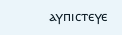ⲁⲩⲡⲓⲥⲧⲉⲩⲉ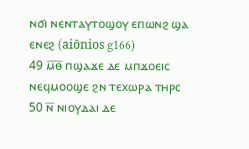ⲛϭⲓ ⲛⲉⲛⲧⲁⲩⲧⲟϣⲟⲩ ⲉⲡⲱⲛϩ ϣⲁ ⲉⲛⲉϩ (aiōnios g166)
49 ⲙ̅ⲑ̅ ⲡϣⲁϫⲉ ⲇⲉ ⲙⲡϫⲟⲉⲓⲥ ⲛⲉϥⲙⲟⲟϣⲉ ϩⲛ ⲧⲉⲭⲱⲣⲁ ⲧⲏⲣⲥ
50 ⲛ̅ ⲛⲓⲟⲩⲇⲁⲓ ⲇⲉ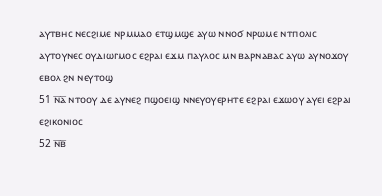ⲁⲩⲧⲃⲏⲥ ⲛⲉⲥϩⲓⲙⲉ ⲛⲣⲙⲙⲁⲟ ⲉⲧϣⲙϣⲉ ⲁⲩⲱ ⲛⲛⲟϭ ⲛⲣⲱⲙⲉ ⲛⲧⲡⲟⲗⲓⲥ ⲁⲩⲧⲟⲩⲛⲉⲥ ⲟⲩⲇⲓⲱⲅⲙⲟⲥ ⲉϩⲣⲁⲓ ⲉϫⲙ ⲡⲁⲩⲗⲟⲥ ⲙⲛ ⲃⲁⲣⲛⲁⲃⲁⲥ ⲁⲩⲱ ⲁⲩⲛⲟϫⲟⲩ ⲉⲃⲟⲗ ϩⲛ ⲛⲉⲩⲧⲟϣ
51 ⲛ̅ⲁ̅ ⲛⲧⲟⲟⲩ ⲇⲉ ⲁⲩⲛⲉϩ ⲡϣⲟⲉⲓϣ ⲛⲛⲉⲩⲟⲩⲉⲣⲏⲧⲉ ⲉϩⲣⲁⲓ ⲉϫⲱⲟⲩ ⲁⲩⲉⲓ ⲉϩⲣⲁⲓ ⲉϩⲓⲕⲟⲛⲓⲟⲥ
52 ⲛ̅ⲃ̅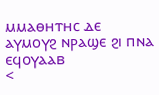ⲙⲙⲁⲑⲏⲧⲏⲥ ⲇⲉ ⲁⲩⲙⲟⲩϩ ⲛⲣⲁϣⲉ ϩⲓ ⲡⲛⲁ ⲉϥⲟⲩⲁⲁⲃ
<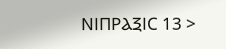ⲚⲒⲠⲢⲀⲜⲒⲤ 13 >